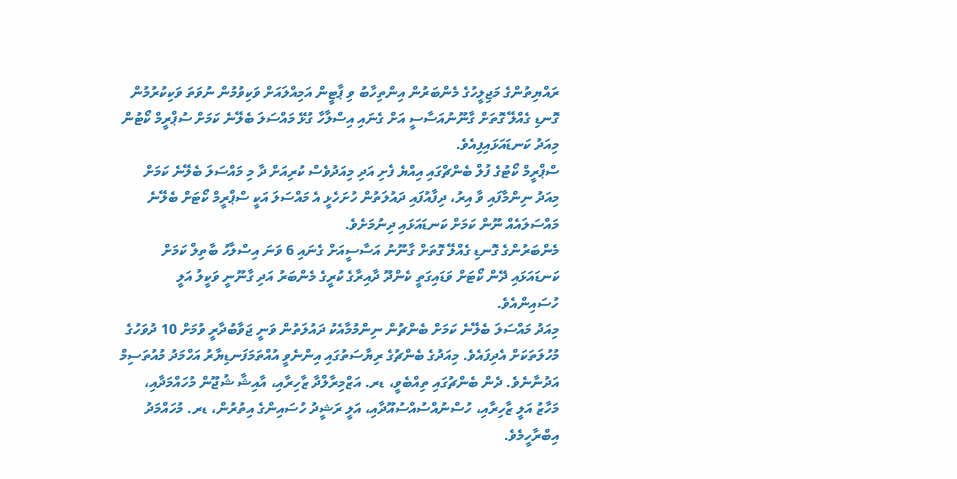ރައްޔިތުންގެ މަޖިލީހުގެ މެންބަރުން އިންތިހާބު ވި ޕާޓީން އަމިއްލައަށް ވަކިވުމުން ނުވަތަ ވަކިކުރުމުން ގޮނޑި ގެއްލޭ ގޮތަށް ގާނޫނުއަސާސީ އަށް ގެނައި އިސްލާހާ ގުޅޭ މައްސަލަ ބެލޭނެ ކަމަށް ސުޕްރީމް ކޯޓުން މިއަދު ކަނޑައަޅައިފިއެވެ.
ސްޕްރީމް ކޯޓުގެ ފުލް ބެންޗްގައި އިއްޔެ ފެށި އަދި މިއަދުވެސް ކުރިއަށް ދާ މި މައްސަލަ ބެލޭނެ ކަމަށް މިއަދު ނިންމާފައި ވާ އިރު، ދިފާއުފައި ދައުލަތުން ހުށަހެޅީ އެ މައްސަލަ އަކީ ސްޕްރީމް ކޯޓަށް ބެލޭނެ މައްސަލައެއް ނޫން ކަމަށް ކަނޑައަޅައި ދިނުމަށެވެ.
މެންބަރުންގެ ގޮނޑި ގެއްލޭ ގޮތަށް ގާނޫނު އަސާސީއަށް ގެނައި 6 ވަނަ އިސްލާހު ބާތިލް ކަމަށް ކަނޑައަޅައި ދޭން ކޯޓަށް ވަޑައިގަތީ ކެންދޫ ދާއިރާގެ ކުރީގެ މެންބަރު އަދި ގާނޫނީ ވަކީލު އަލީ ހުސައިންއެވެ.
މިއަދު މައްސަލަ ބެލޭނެ ކަމަށް ބެންޗުން ނިންމުމާއެކު ދައުލަތުން ވަނީ ޖަވާބުދާރީ ވުމަށް 10 ދުވަހުގެ މުހުލަތަކަށް އެދިފައެވެ. މިއަދުގެ ބެންޗުގެ ރިޔާސަތުގައި އިންނެވީ އުއްތަމަފަނޑިޔާރު އަހްމަދު މުއުތަސިމް އަދުނާނެވެ. ދެން ބެންޗުގައި ތިއްބެވީ، ޑރ. އަޒްމިރާލްދާ ޒާހިރާއި، އާއިޝާ ޝުޖޫން މުހައްމަދާއި، މަހާޒު އަލީ ޒާހިރާއި، ހުސްނުއްސުއްސުއޫދާއި، އަލީ ރަޝީދު ހުސައިންގެ އިތުރުން، ޑރ. މުހައްމަދު އިބްރާހީމެވެ.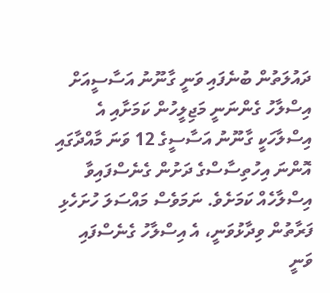ދައުލަތުން ބުނެފައި ވަނީ ގާނޫނު އަސާސީއަށް އިސްލާހު ގެންނަނީ މަޖިލީހުން ކަމަށާއި އެ އިސްލާހަކީ ގާނޫނު އަސާސީގެ 12 ވަނަ މާއްދާގައި އޮންނަ އިހުތިސާސްގެ ދަށުން ގެނެސްފައިވާ އިސްލާހެއް ކަމަށެވެ. ނަމަވެސް މައްސަލަ ހުށަހެޅި ފަރާތުން ވިދާޅުވަނީ، އެ އިސްލާހު ގެނެސްފައި ވަނީ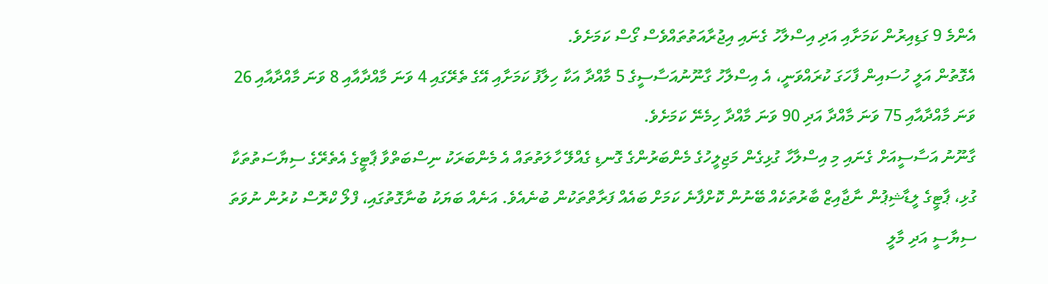އެންމެ 9 ގަޑިއިރުން ކަމަށާއި އަދި އިސްލާހު ގެނައި އިޖުރާއަތުތައްވެސް ގޯސް ކަމަށެވެ.
އެގޮތުން އަލީ ހުސައިން ފާހަގަ ކުރައްވަނީ، އެ އިސްލާހު ގާނޫނުއަސާސީގެ 5 މާއްދާ އަކާ ހިލާފު ކަމަށާއި އޭގެ ތެރޭގައި 4 ވަނަ މާއްދާއާއި 8 ވަނަ މާއްދާއާއި 26 ވަނަ މާއްދާއާއި 75 ވަނަ މާއްދާ އަދި 90 ވަނަ މާއްދާ ހިމެނޭ ކަމަށެވެ.
ގާނޫނު އަސާސީއަށް ގެނައި މި އިސްލާހާ ގުޅިގެން މަޖިލީހުގެ މެންބަރުންގެ ގޮނޑި ގެއްލޭ ހާލަތުތައް އެ މެންބަރަކު ނިސްބަތްވާ ޕާޓީގެ އެތެރޭގެ ސިޔާސަތުތަކާ ގުޅި، ޕާޓީގެ ލީޑާޝިޕުން ނާޖާއިޒް ބާރުތަކެއް ބޭނުން ކޮށްފާނެ ކަމަށް ބައެއް ފަރާތްތަކުން ބުނެއެވެ. އަނެއް ބަޔަކު ބުނާގޮތުގައި، ފްލޯ ކްރޮސް ކުރުން ނުވަތަ ސިޔާސީ އަދި މާލީ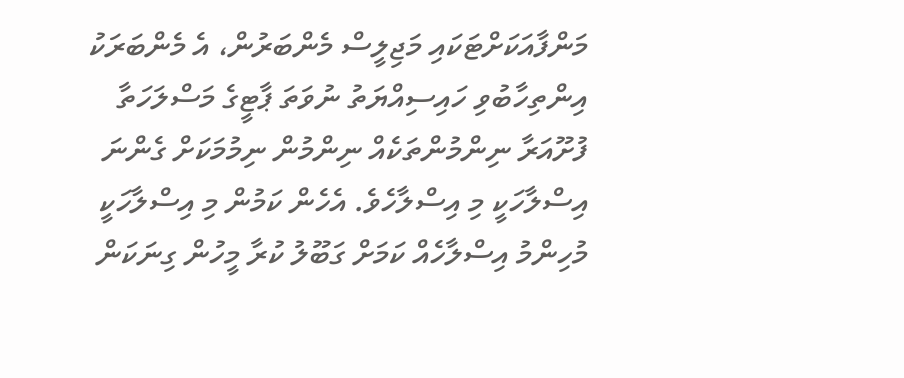މަންފާއަކަށްޓަކައި މަޖިލީސް މެންބަރުން، އެ މެންބަރަކު އިންތިހާބުވި ހައިސިއްޔަތު ނުވަތަ ޕާޓީގެ މަސްލަހަތާ ފުށޫއަރާ ނިންމުންތަކެއް ނިންމުން ނިމުމަކަށް ގެންނަ އިސްލާހަކީ މި އިސްލާހެވެ. އެހެން ކަމުން މި އިސްލާހަކީ މުހިންމު އިސްލާހެއް ކަމަށް ގަބޫލު ކުރާ މީހުން ގިނަކަން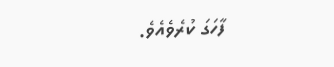ފާހަގަ ކުރެވެއެވެ.